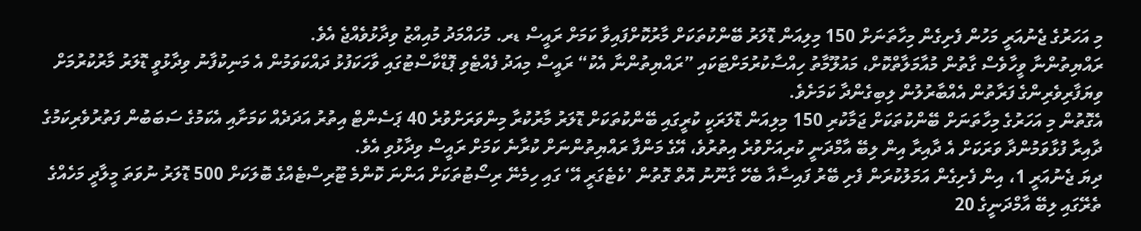މި އަހަރުގެ ޖެނުއަރީ މަހުން ފެށިގެން މިހާތަނަށް 150 މިލިއަން ޑޮލަރު ބޭންކުތަކަށް މާރުކޮށްފައިވާ ކަމަށް ރައީސް ޑރ. މުހައްމަދު މުއިއްޒު ވިދާޅުވެއްޖެ އެވެ.
ރައްޔިތުންނާ ވީހާވެސް ގާތުން މުއާމަލާތްކޮށް، މައުލޫމާތު ހިއްސާކުރުމަށްޓަކައި ”ރައްޔިތުންނާ އެކު“ ރައީސް މިއަދު ފެއްޓެވި ޕޮޑްކާސްޓުގައި ވާހަކަފުޅު ދައްކަވަމުން އެ މަނިކުފާނު ވިދާޅުވީ ޑޮލަރު މާރުކުރުމަށް ވިޔަފާރިވެރިންގެ ފަރާތުން އެއްބާރުލުން ލިބިގެންދާ ކަމަށެވެ.
އެގޮތުން މި އަހަރުގެ މިހާތަނަށް ބޭންކުތަކަށް ޖަމާކުރި 150 މިލިއަން ޑޮލަރަކީ ކުރީގައި ބޭންކުތަކަށް ޑޮލަރު މާރުކުރާ މިންވަރަށްވުރެ 40 ޕަސެންޓް އިތުރު އަދަދެއް ކަމަށާއި އެކަމުގެ ސަބަބުން ފަތުރުވެރިކަމުގެ ދާއިރާ ފުޅާވަމުންދާ ވަރަކަށް އެ ދާއިރާ އިން ލިބޭ އާމްދަނީ ކުރިއަށްވުރެ އިތުރުވެ، އޭގެ މަންފާ ރައްޔިތުންނަށް ކުރާނެ ކަމަށް ރައީސް ވިދާޅުވި އެވެ.
ދިޔަ ޖެނުއަރީ 1، އިން ފެށިގެން އަމަލުކުރަން ފެށި ބޭރު ފައިސާއާ ބެހޭ ގާނޫނު އޮތް ގޮތުން ’ކެޓެގަރީ އޭ‘ ގައި ހިމެނޭ ރިސޯޓުތަކަށް އަންނަ ކޮންމެ ޓޫރިސްޓެއްގެ ބޮލަކަށް 500 ޑޮލަރު ނުވަތަ މީލާދީ މަހެއްގެ ތެރޭގައި ލިބޭ އާމްދަނީގެ 20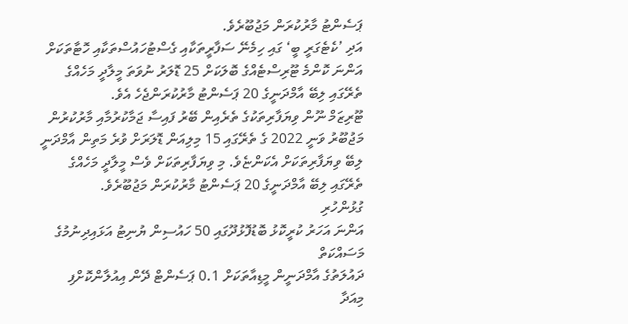ޕަސެންޓު މާރުކުރަން މަޖުބޫރެވެ.
އަދި ’ކެޓެގަރީ ބީ‘ ގައި ހިމެނޭ ސަފާރީތަކާއި ގެސްޓުހައުސްތަކާއި ހޮޓާތަކަށް އަންނަ ކޮންމެ ޓޫރިސްޓެއްގެ ބޮލަކަށް 25 ޑޮލަރު ނުވަތަ މީލާދީ މަހެއްގެ ތެރޭގައި ލިބޭ އާމްދަނީގެ 20 ޕަސެންޓު މާރުކުރަންޖެހެ އެވެ.
ޓޫރިޒަމް ނޫން ވިޔަފާރިތަކުގެ ތެރެއިން ބޭރު ފައިސާ ޖަމާކުރުމާއި މާރުކުރުން މަޖުބޫރު ވަނީ 2022 ގެ ތެރޭގައި 15 މިލިއަން ޑޮލަރަށް ވުރެ މަތިން އާމްދަނީ ލިބޭ ވިޔަފާރިތަކަށް އެކަންޏެވެ. މި ވިޔަފާރިތަކަށް ވެސް މީލާދީ މަހެއްގެ ތެރޭގައި ލިބޭ އާމްދަނީގެ 20 ޕަސެންޓު މާރުކުރަން މަޖުބޫރެވެ.
ގުޅުންހުރި
އަންނަ އަހަރު ކުރީކޮޅު ބޮޑުފޮޅުދޫގައި 50 ހައުސިން ޔުނިޓު އަޅައިދިނުމުގެ މަސައްކަތް
ދައުލަތުގެ އާމްދަނީން މީޑިއާތަކަށް 0.1 ޕަސެންޓް ދޭން އިއުލާންކޮށްފި
މިއަދާ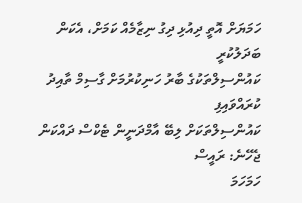ހަމަޔަށް އޮތީ ދިއުޅި ދިގު ނިޒާމެއް ކަމަށް، އެކަން ބަދަލުކުރީ
ކައުންސިލްތަކުގެ ބާރު ހަނިކުރުމަށް ގާސިމް ތާއިދު ކުރައްވައިފި
ކައުންސިލްތަކަށް ލިބޭ އާމްދަނީން ޓެކްސް ދައްކަން ޖެހޭނެ: ރައީސް
ހަމަހަމަ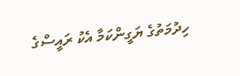ހިދުމަތުގެ ޔަގީންކަމާ އެކު ރައީސްގެ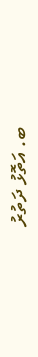ބ. އަތޮޅު ދަތުރު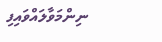ނިންމަވާލައްވައިފި